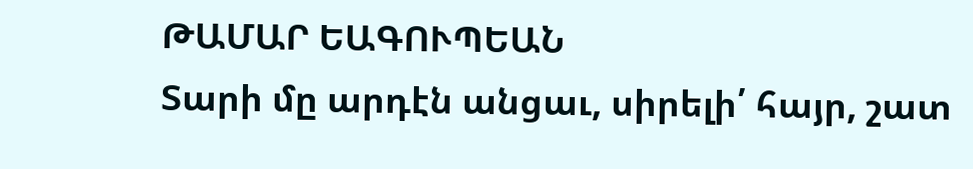ԹԱՄԱՐ ԵԱԳՈՒՊԵԱՆ
Տարի մը արդէն անցաւ, սիրելի՛ հայր, շատ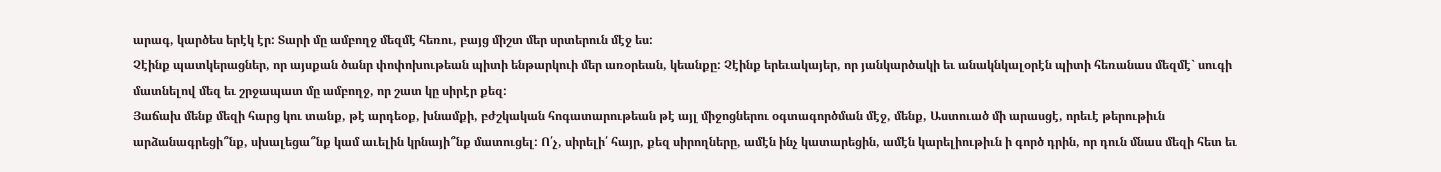արագ, կարծես երէկ էր: Տարի մը ամբողջ մեզմէ հեռու, բայց միշտ մեր սրտերուն մէջ ես:
Չէինք պատկերացներ, որ այսքան ծանր փոփոխութեան պիտի ենթարկուի մեր առօրեան, կեանքը: Չէինք երեւակայեր, որ յանկարծակի եւ անակնկալօրէն պիտի հեռանաս մեզմէ` սուգի մատնելով մեզ եւ շրջապատ մը ամբողջ, որ շատ կը սիրէր քեզ:
Յաճախ մենք մեզի հարց կու տանք, թէ արդեօք, խնամքի, բժշկական հոգատարութեան թէ այլ միջոցներու օգտագործման մէջ, մենք, Աստուած մի արասցէ, որեւէ թերութիւն արձանագրեցի՞նք, սխալեցա՞նք կամ աւելին կրնայի՞նք մատուցել: Ո՛չ, սիրելի՛ հայր, քեզ սիրողները, ամէն ինչ կատարեցին, ամէն կարելիութիւն ի գործ դրին, որ դուն մնաս մեզի հետ եւ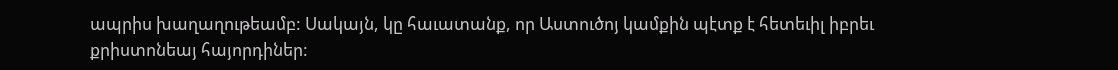ապրիս խաղաղութեամբ: Սակայն, կը հաւատանք, որ Աստուծոյ կամքին պէտք է հետեւիլ իբրեւ քրիստոնեայ հայորդիներ: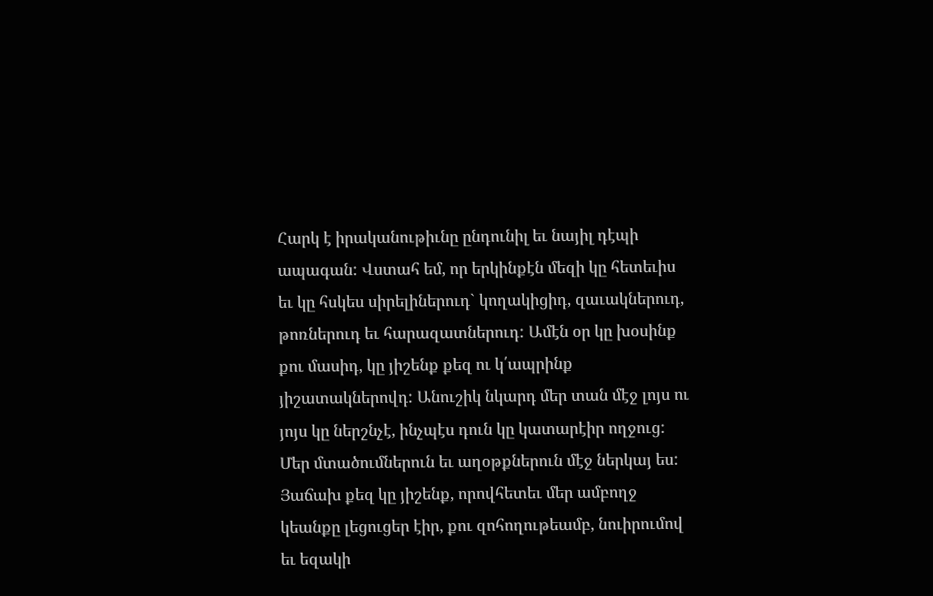Հարկ է իրականութիւնը ընդունիլ եւ նայիլ դէպի ապագան: Վստահ եմ, որ երկինքէն մեզի կը հետեւիս եւ կը հսկես սիրելիներուդ` կողակիցիդ, զաւակներուդ, թոռներուդ եւ հարազատներուդ: Ամէն օր կը խօսինք քու մասիդ, կը յիշենք քեզ ու կ՛ապրինք յիշատակներովդ: Անուշիկ նկարդ մեր տան մէջ լոյս ու յոյս կը ներշնչէ, ինչպէս դուն կը կատարէիր ողջուց: Մեր մտածումներուն եւ աղօթքներուն մէջ ներկայ ես: Յաճախ քեզ կը յիշենք, որովհետեւ մեր ամբողջ կեանքը լեցուցեր էիր, քու զոհողութեամբ, նուիրումով եւ եզակի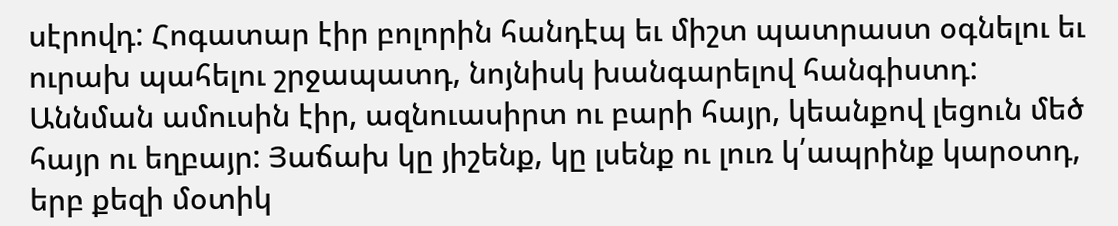սէրովդ: Հոգատար էիր բոլորին հանդէպ եւ միշտ պատրաստ օգնելու եւ ուրախ պահելու շրջապատդ, նոյնիսկ խանգարելով հանգիստդ:
Աննման ամուսին էիր, ազնուասիրտ ու բարի հայր, կեանքով լեցուն մեծ հայր ու եղբայր: Յաճախ կը յիշենք, կը լսենք ու լուռ կ՛ապրինք կարօտդ, երբ քեզի մօտիկ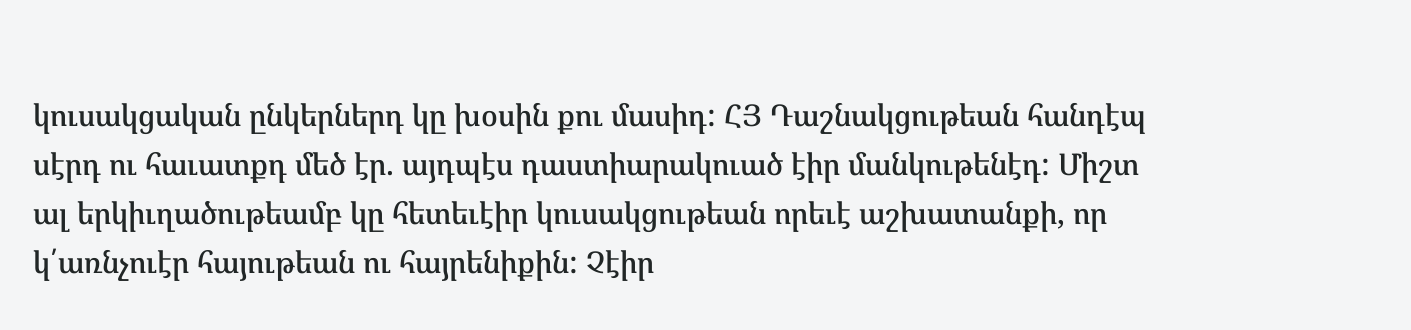կուսակցական ընկերներդ կը խօսին քու մասիդ: ՀՅ Դաշնակցութեան հանդէպ սէրդ ու հաւատքդ մեծ էր. այդպէս դաստիարակուած էիր մանկութենէդ: Միշտ ալ երկիւղածութեամբ կը հետեւէիր կուսակցութեան որեւէ աշխատանքի, որ կ՛առնչուէր հայութեան ու հայրենիքին: Չէիր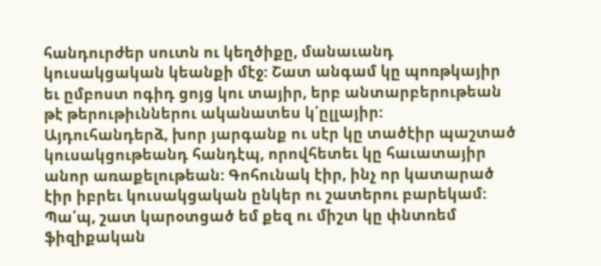հանդուրժեր սուտն ու կեղծիքը, մանաւանդ կուսակցական կեանքի մէջ: Շատ անգամ կը պոռթկայիր եւ ըմբոստ ոգիդ ցոյց կու տայիր, երբ անտարբերութեան թէ թերութիւններու ականատես կ՛ըլլայիր:
Այդուհանդերձ, խոր յարգանք ու սէր կը տածէիր պաշտած կուսակցութեանդ հանդէպ, որովհետեւ կը հաւատայիր անոր առաքելութեան: Գոհունակ էիր, ինչ որ կատարած էիր իբրեւ կուսակցական ընկեր ու շատերու բարեկամ:
Պա՛պ, շատ կարօտցած եմ քեզ ու միշտ կը փնտռեմ ֆիզիքական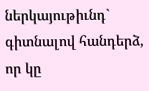ներկայութիւնդ` գիտնալով հանդերձ, որ կը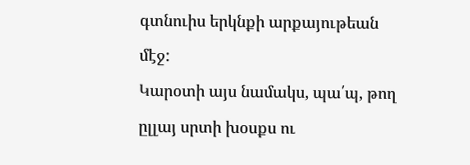գտնուիս երկնքի արքայութեան մէջ:
Կարօտի այս նամակս, պա՛պ, թող ըլլայ սրտի խօսքս ու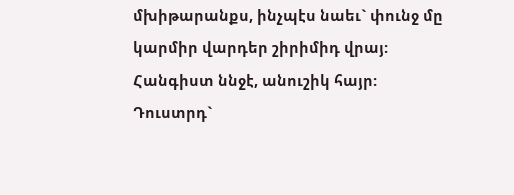մխիթարանքս, ինչպէս նաեւ` փունջ մը կարմիր վարդեր շիրիմիդ վրայ:
Հանգիստ ննջէ, անուշիկ հայր:
Դուստրդ`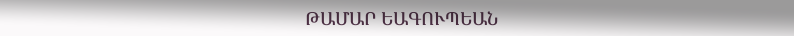ԹԱՄԱՐ ԵԱԳՈՒՊԵԱՆ